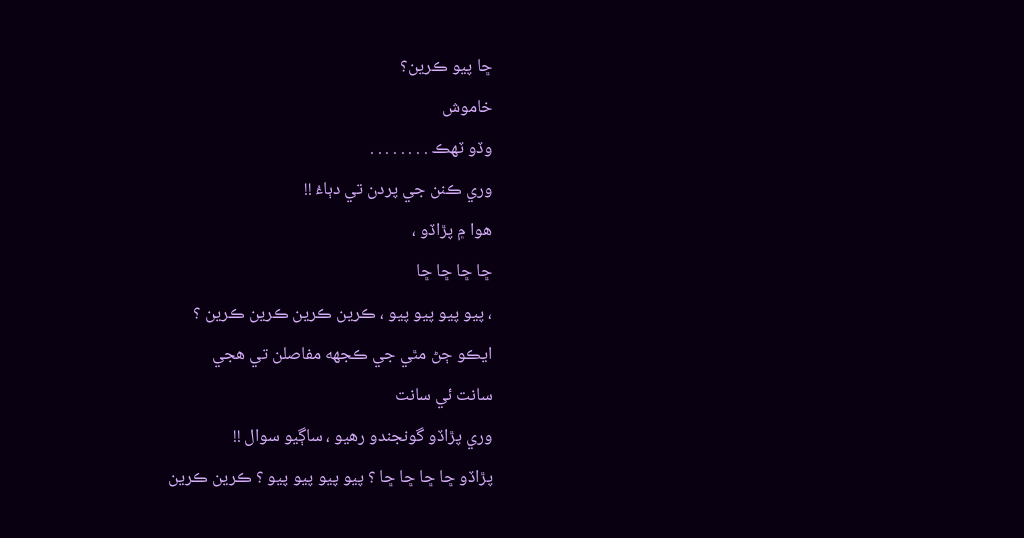ڇا پيو ڪرين؟
خاموش
وڏو ٽهڪ . . . . . . . .
وري ڪنن جي پردن تي دٻاءُ !!
هوا ۾ پڙاڏو ،
ڇا ڇا ڇا ڇا
، پيو پيو پيو پيو ، ڪرين ڪرين ڪرين ڪرين ؟
ايڪو ڄڻ مٿي جي ڪجهه مفاصلن تي هجي
سانت ئي سانت
وري پڙاڏو گونجندو رهيو ، ساڳيو سوال !!
پڙاڏو ڇا ڇا ڇا ڇا ؟ پيو پيو پيو پيو ؟ ڪرين ڪرين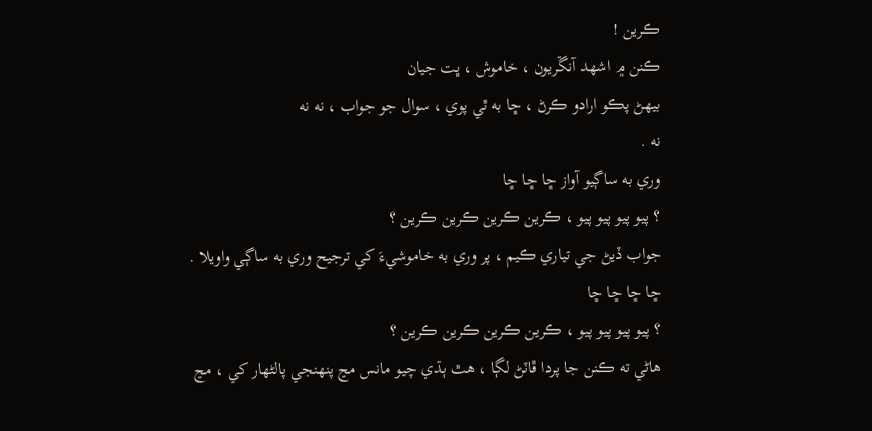ڪرين !
ڪنن ۾ اشهد آنڱريون ، خاموش ، ڀت جيان
بيهڻ پڪو ارادو ڪرڻ ، ڇا به ٿي پوي ، سوال جو جواب ، نه نه
نه .
وري به ساڳيو آواز ڇا ڇا ڇا
؟ پيو پيو پيو پيو ، ڪرين ڪرين ڪرين ڪرين ؟
جواب ڏيڻ جي تياري ڪيم ، پر وري به خاموشيءَ کي ترجيح وري به ساڳي واويلا .
ڇا ڇا ڇا ڇا
؟ پيو پيو پيو پيو ، ڪرين ڪرين ڪرين ڪرين ؟
هاڻي ته ڪنن جا پردا ڦاٽڻ لڳا ، هٿ ٻڌي چيو مانس مڃ پنهنجي پالڻهار کي ، مڃ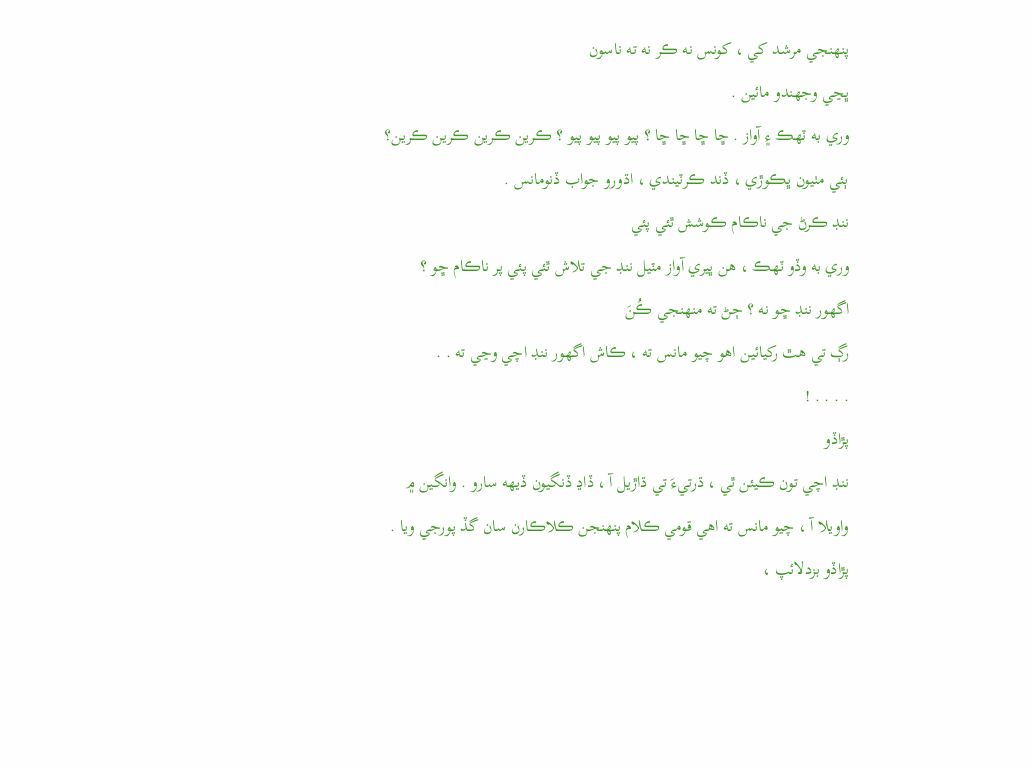پنهنجي مرشد کي ، کونس نه ڪر نه ته ناسون
ڀڃي وجهندو مائين .
وري به ٽهڪ ۽ آواز . ڇا ڇا ڇا ڇا ؟ پيو پيو پيو پيو ؟ ڪرين ڪرين ڪرين ڪرين؟
ٻئي مٺيون ڀڪوڙي ، ڏند ڪرٽيندي ، اڌورو جواب ڏنومانس .
ننڊ ڪرڻ جي ناڪام ڪوشش ٿئي پئي
وري به وڏو ٽهڪ ، هن ڀيري آواز مٽيل ننڊ جي تلاش ٿئي پئي پر ناڪام ڇو ؟
اگهور ننڊ ڇو نه ؟ ڄڻ ته منهنجي ڪُنَ
رڳ تي هٿ رکيائين اهو چيو مانس ته ، ڪاش اگهور ننڊ اچي وڃي ته . .
. . . . !
پڙاڏو
ننڊ اچي تون ڪيئن ٿي ، ڌرتيءَ تي ڌاڙيل آ ، ڏاڍ ڏنگيون ڏيهه سارو . وانگين ۾
واويلا آ ، چيو مانس ته اهي قومي ڪلام پنهنجن ڪلاڪارن سان گڏ پورجي ويا .
پڙاڏو بزدلائپ ،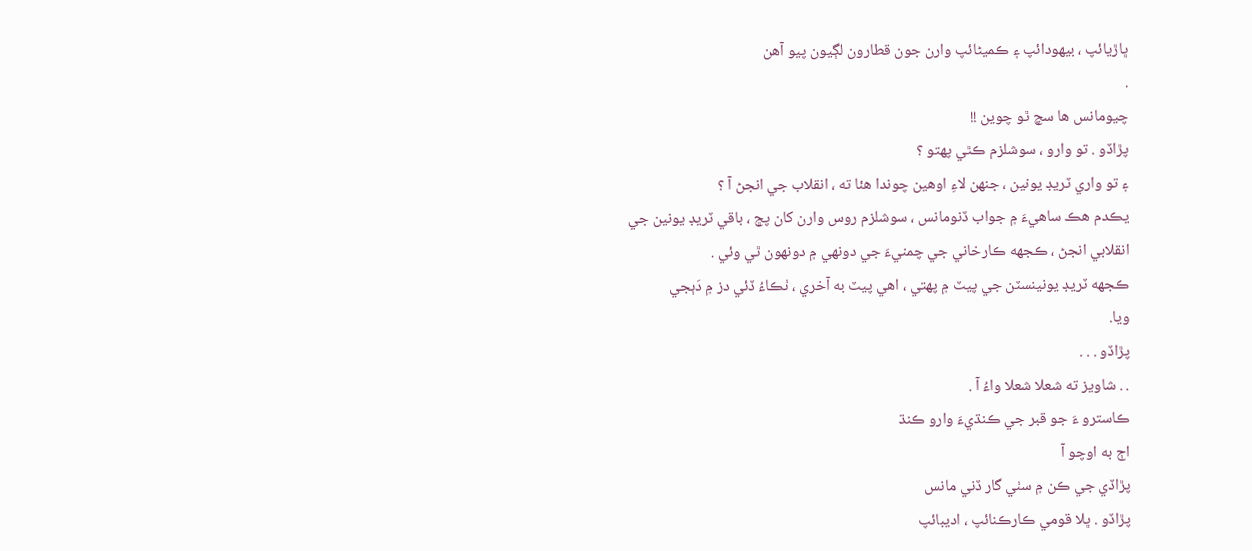ڀاڙيائپ ، بيهودائپ ۽ ڪميڻائپ وارن جون قطارون لڳيون پيو آهن
.
چيومانس ها سچ ٿو چوين !!
پڙاڏو . تو وارو ، سوشلزم ڪٿي پهتو ؟
۽ تو واري ٽريڊ يونين ، جنهن لاءِ اوهين چوندا هئا ته ، انقلاب جي انجڻ آ ؟
يڪدم هڪ ساهيءَ ۾ جواب ڏنومانس ، سوشلزم روس وارن کان پڇ ، باقي ٽريڊ يونين جي
انقلابي انجڻ ، ڪجهه ڪارخاني جي چمنيءَ جي دونهي ۾ دونهون ٿي وئي .
ڪجهه ٽريڊ يونينسٽن جي پيٽ ۾ پهتي ، اهي پيٽ به آخري ، ٺڪاءُ ڏئي دز ۾ دَٻجي
ويا.
پڙاڏو . . .
. . شاويز ته شعلا شعلا واءُ آ .
ڪاسترو ءَ جو قبر جي ڪنڌيءَ وارو ڪنڌ
اڄ به اوچو آ
پڙاڏي جي ڪن ۾ سٺي گار ڏني مانس
پڙاڏو . ڀلا قومي ڪارڪنائپ ، اديبائپ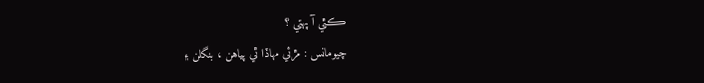ڪٿي آ پهتي ؟
چيومانس : مڙئي مهاڏا ٿي پياهن ، بنگلن ۽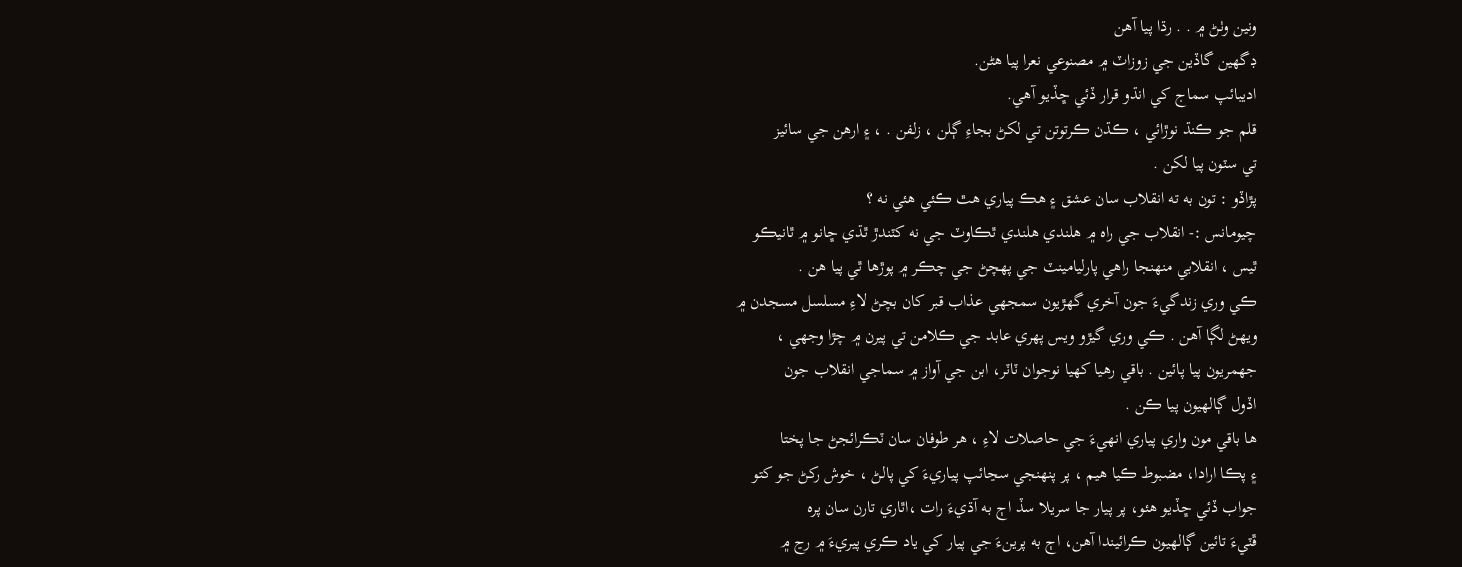ونين وٺڻ ۾ . . رڌا پيا آهن
ڊگهين گاڏين جي زوزاٽ ۾ مصنوعي نعرا پيا هڻن.
اديبائپ سماج کي انڌو قرار ڏئي ڇڏيو آهي.
قلم جو ڪنڌ نوڙائي ، ڪڌن ڪرتوتن تي لکڻ بجاءِ ڳلن ، زلفن . ، ۽ ارهن جي سائيز
تي سٽون پيا لکن .
پڙاڏو : تون به ته انقلاب سان عشق ۽ هڪ پياري هٿ ڪئي هئي نه ؟
چيومانس :- انقلاب جي راه ۾ هلندي هلندي ٿڪاوٽ جي نه کٽندڙ ٿڌي ڇانو ۾ ٿانيڪو
ٿيس ، انقلابي منهنجا راهي پارليامينٽ جي پهچڻ جي چڪر ۾ پوڙها ٿي پيا هن .
ڪي وري زندگيءَ جون آخري گهڙيون سمجهي عذاب قبر کان بچڻ لاءِ مسلسل مسجدن ۾
ويهڻ لڳا آهن . ڪي وري گيڙو ويس پهري عابد جي ڪلامن تي پيرن ۾ چڙا وجهي ،
جهمريون پيا پائين . باقي رهيا کهيا نوجوان ٽاٽر، ابن جي آواز ۾ سماجي انقلاب جون
اڏول ڳالهيون پيا ڪن .
ها باقي مون واري پياري انهيءَ جي حاصلات لاءِ ، هر طوفان سان ٽڪرائجڻ جا پختا
۽ پڪا ارادا، مضبوط ڪيا هيم ، پر پنهنجي سڃائپ پياريءَ کي پالڻ ، خوش رکڻ جو کتو
جواب ڏئي ڇڏيو هئو، پر پيار جا سريلا سڏ اڄ به آڌيءَ رات ،اٿاري تارن سان پره
ڦٽيءَ تائين ڳالهيون ڪرائيندا آهن، اڄ به پرينءَ جي پيار کي ياد ڪري پيريءَ ۾ رڃ ۾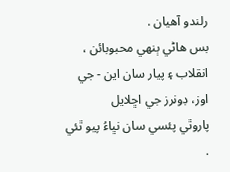رلندو آهيان .
بس هاڻي ٻنهي محبوبائن ، انقلاب ۽ پيار سان اين - جي اوز، ڊونرز جي اڇلايل
پاروٿي پئسي سان نڀاءُ پيو ٿئي .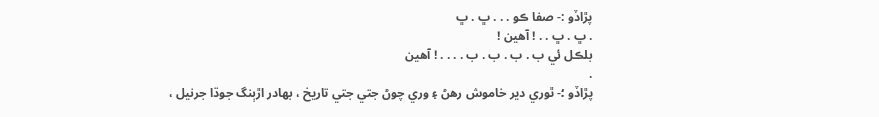پڙاڏو :- صفا ڪو . . . ڀ . ڀ
. ڀ . ڀ . . ! آهين !
بلڪل ئي ب . ب . ب . ب . . . . ! آهين
.
پڙاڏو ؛- ٿوري دير خاموش رهڻ ۽ وري چوڻ جتي جتي تاريخ ، بهادر اڙٻنگ جوڌا جرنيل ،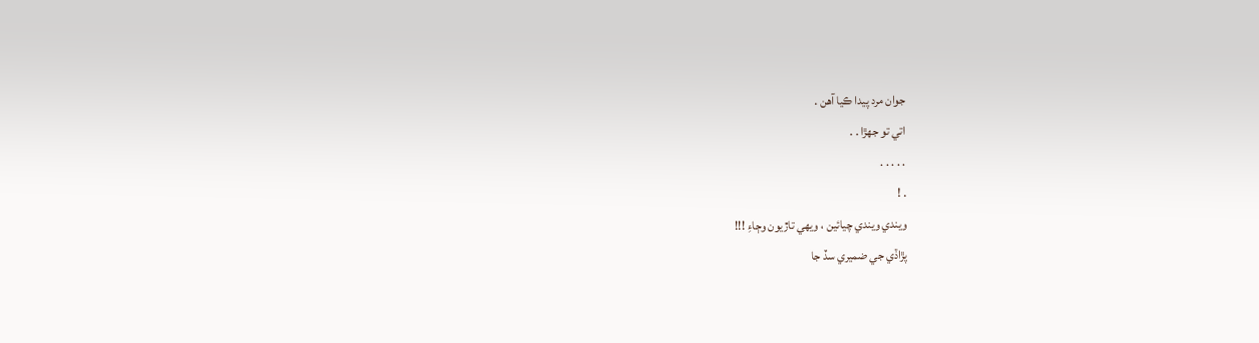جوان مرد پيدا ڪيا آهن .
اتي تو جهڙا . .
. . . . .
. !
ويندي ويندي چيائين ، ويهي تاڙيون وڄاءِ !!!
پڙاڏي جي ضميري سڏ جا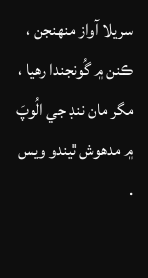سريلا آواز منهنجن ، ڪنن ۾ گُونجندا رهيا ، مگر مان ننڊ جي الُوپَ ۾ مدهوش ٿيندو ويس .